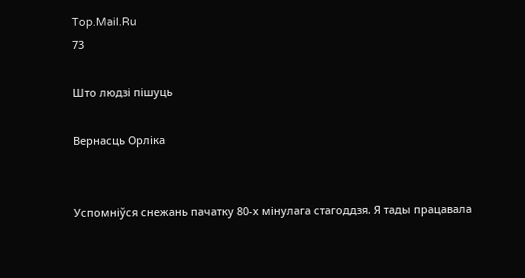Top.Mail.Ru
73

Што людзі пішуць

Вернасць Орліка


Успомніўся снежань пачатку 80-х мінулага стагоддзя. Я тады працавала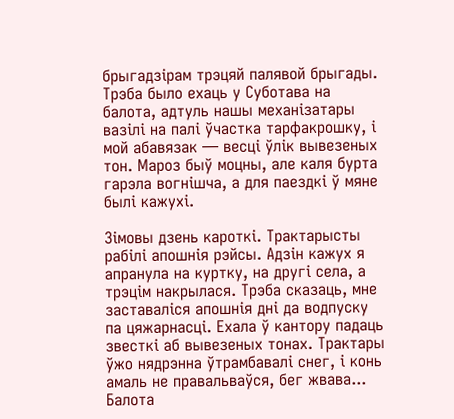брыгадзірам трэцяй палявой брыгады. Трэба было ехаць у Суботава на балота, адтуль нашы механізатары вазілі на палі ўчастка тарфакрошку, і мой абавязак — весці ўлік вывезеных тон. Мароз быў моцны, але каля бурта гарэла вогнішча, а для паездкі ў мяне былі кажухі.

Зімовы дзень кароткі. Трактарысты рабілі апошнія рэйсы. Адзін кажух я апранула на куртку, на другі села, а трэцім накрылася. Трэба сказаць, мне заставаліся апошнія дні да водпуску па цяжарнасці. Ехала ў кантору падаць звесткі аб вывезеных тонах. Трактары ўжо нядрэнна ўтрамбавалі снег, і конь амаль не правальваўся, бег жвава... Балота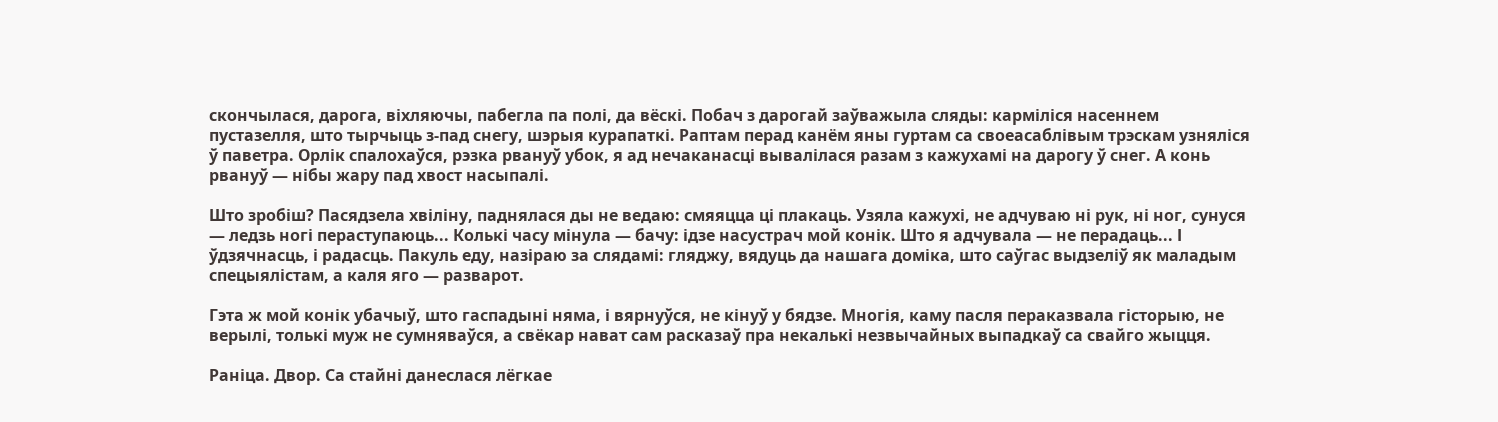скончылася, дарога, віхляючы, пабегла па полі, да вёскі. Побач з дарогай заўважыла сляды: карміліся насеннем пустазелля, што тырчыць з-пад снегу, шэрыя курапаткі. Раптам перад канём яны гуртам са своеасаблівым трэскам узняліся ў паветра. Орлік спалохаўся, рэзка рвануў убок, я ад нечаканасці вывалілася разам з кажухамі на дарогу ў снег. А конь рвануў — нібы жару пад хвост насыпалі.

Што зробіш? Пасядзела хвіліну, паднялася ды не ведаю: смяяцца ці плакаць. Узяла кажухі, не адчуваю ні рук, ні ног, сунуся — ледзь ногі пераступаюць... Колькі часу мінула — бачу: ідзе насустрач мой конік. Што я адчувала — не перадаць... І ўдзячнасць, і радасць. Пакуль еду, назіраю за слядамі: гляджу, вядуць да нашага доміка, што саўгас выдзеліў як маладым спецыялістам, а каля яго — разварот.

Гэта ж мой конік убачыў, што гаспадыні няма, і вярнуўся, не кінуў у бядзе. Многія, каму пасля пераказвала гісторыю, не верылі, толькі муж не сумняваўся, а свёкар нават сам расказаў пра некалькі незвычайных выпадкаў са свайго жыцця.

Раніца. Двор. Са стайні данеслася лёгкае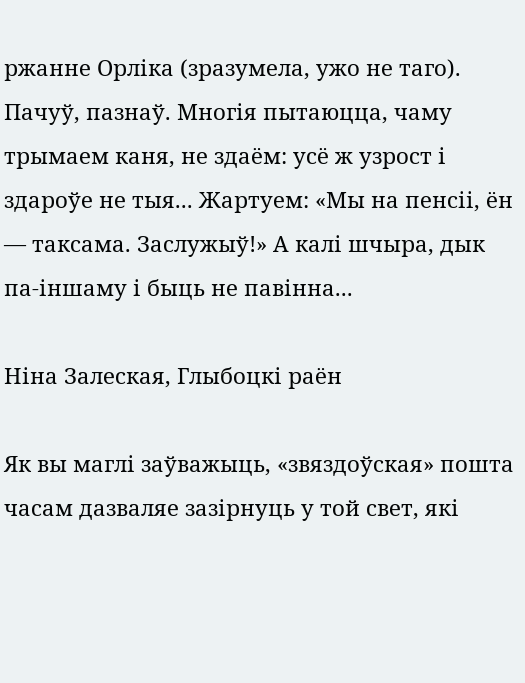ржанне Орліка (зразумела, ужо не таго). Пачуў, пазнаў. Многія пытаюцца, чаму трымаем каня, не здаём: усё ж узрост і здароўе не тыя... Жартуем: «Мы на пенсіі, ён — таксама. Заслужыў!» А калі шчыра, дык па-іншаму і быць не павінна...

Ніна Залеская, Глыбоцкі раён

Як вы маглі заўважыць, «звяздоўская» пошта часам дазваляе зазірнуць у той свет, які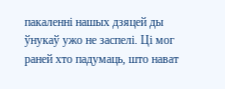пакаленні нашых дзяцей ды ўнукаў ужо не заспелі. Ці мог раней хто падумаць, што нават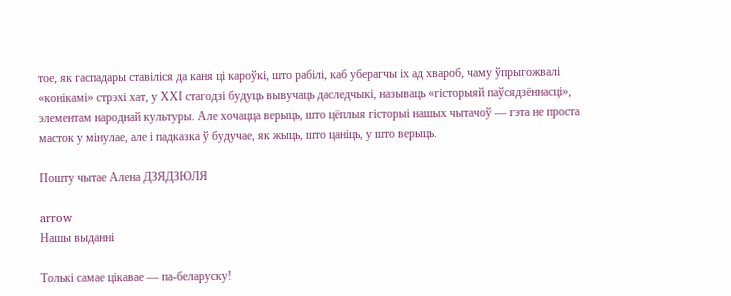тое, як гаспадары ставіліся да каня ці кароўкі, што рабілі, каб уберагчы іх ад хвароб, чаму ўпрыгожвалі «конікамі» стрэхі хат, у ХХІ стагодзі будуць вывучаць даследчыкі, называць «гісторыяй паўсядзённасці», элементам народнай культуры. Але хочацца верыць, што цёплыя гісторыі нашых чытачоў — гэта не проста масток у мінулае, але і падказка ў будучае, як жыць, што цаніць, у што верыць.

Пошту чытае Алена ДЗЯДЗЮЛЯ

arrow
Нашы выданні

Толькі самае цікавае — па-беларуску!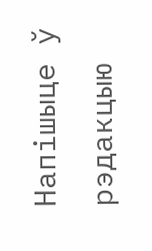Напішыце ў рэдакцыю